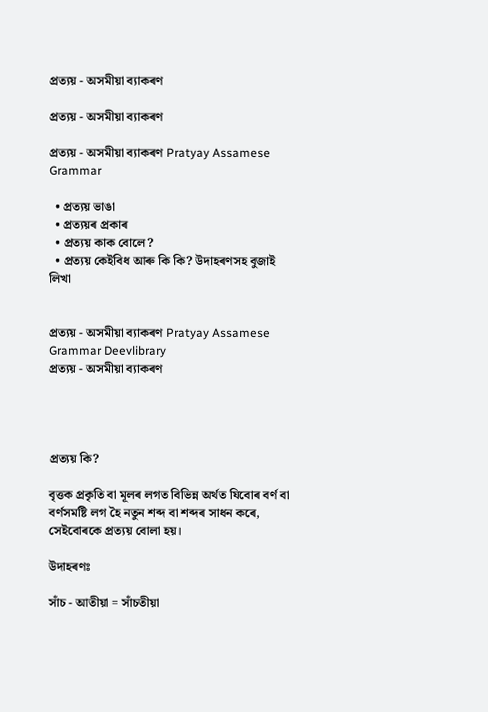প্রত্যয় - অসমীয়া ব্যাকৰণ

প্রত্যয় - অসমীয়া ব্যাকৰণ

প্রত্যয় - অসমীয়া ব্যাকৰণ Pratyay Assamese Grammar

  • প্রত্যয় ভাঙা
  • প্ৰত্যয়ৰ প্ৰকাৰ
  • প্রত্যয় কাক বোলে?
  • প্রত্যয় কেইবিধ আৰু কি কি? উদাহৰণসহ বুজাই লিখা


প্রত্যয় - অসমীয়া ব্যাকৰণ Pratyay Assamese Grammar Deevlibrary
প্রত্যয় - অসমীয়া ব্যাকৰণ




প্রত্যয় কি?

বৃত্তক প্রকৃতি বা মূলৰ লগত বিভিন্ন অর্থত যিবোৰ বর্ণ বা বর্ণসমষ্টি লগ হৈ নতুন শব্দ বা শব্দৰ সাধন কৰে, সেইবোৰকে প্রত্যয় বোলা হয়।

উদাহৰণঃ

সাঁচ - আতীয়া = সাঁচতীয়া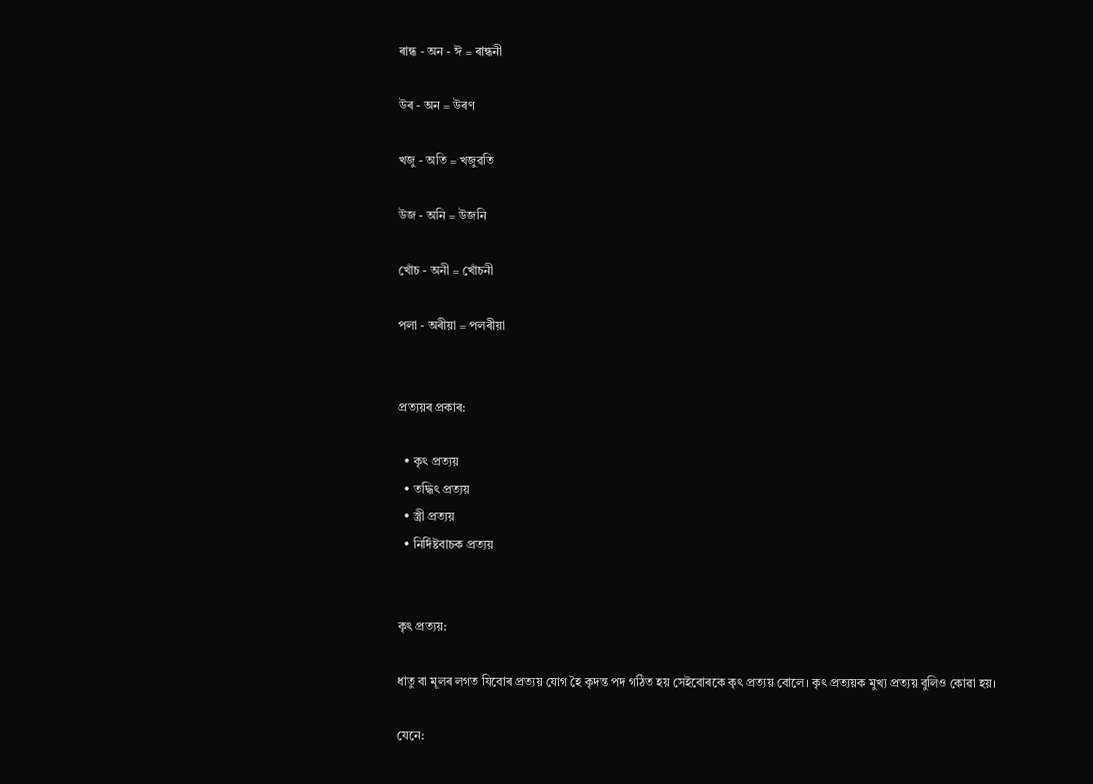ৰান্ধ - অন - ঈ = ৰান্ধনী

উৰ - অন = উৰণ

খজু - অতি = খজুৱতি

উজ - অনি = উজনি

খোঁচ - অনী = খোঁচনী

পলা - অৰীয়া = পলৰীয়া


প্রত্যয়ৰ প্ৰকাৰ:

  • কৃৎ প্রত্যয়
  • তদ্ধিৎ প্রত্যয়
  • স্ত্রী প্রত্যয়
  • নির্দিষ্টবাচক প্রত্যয়


কৃৎ প্রত্যয়:

ধাতু বা মূলৰ লগত যিবোৰ প্রত্যয় যোগ হৈ কৃদন্ত পদ গঠিত হয় সেইবোৰকে কৃৎ প্রত্যয় বোলে। কৃৎ প্রত্যয়ক মুখ্য প্রত্যয় বুলিও কোৱা হয়।

যেনে: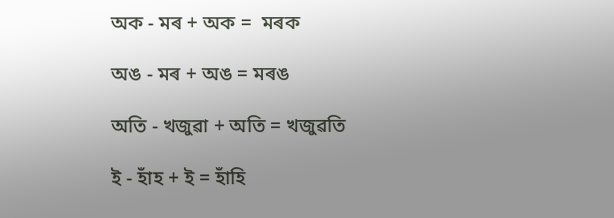অক - মৰ + অক =  মৰক

অঙ - মৰ + অঙ = মৰঙ

অতি - খজুৱা + অতি = খজুৱতি

ই - হাঁহ + ই = হাঁহি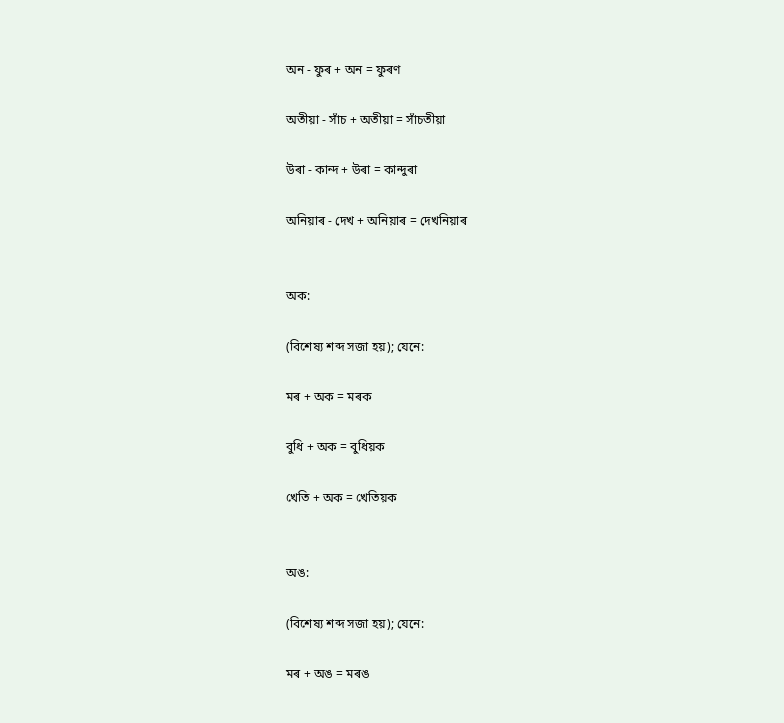অন - ফুৰ + অন = ফুৰণ

অতীয়া - সাঁচ + অতীয়া = সাঁচতীয়া

উৰা - কান্দ + উৰা = কান্দুৰা

অনিয়াৰ - দেখ + অনিয়াৰ = দেখনিয়াৰ


অক:

(বিশেষ্য শব্দ সজা হয়); যেনে:

মৰ + অক = মৰক

বুধি + অক = বুধিয়ক

খেতি + অক = খেতিয়ক


অঙ:

(বিশেষ্য শব্দ সজা হয়); যেনে:

মৰ + অঙ = মৰঙ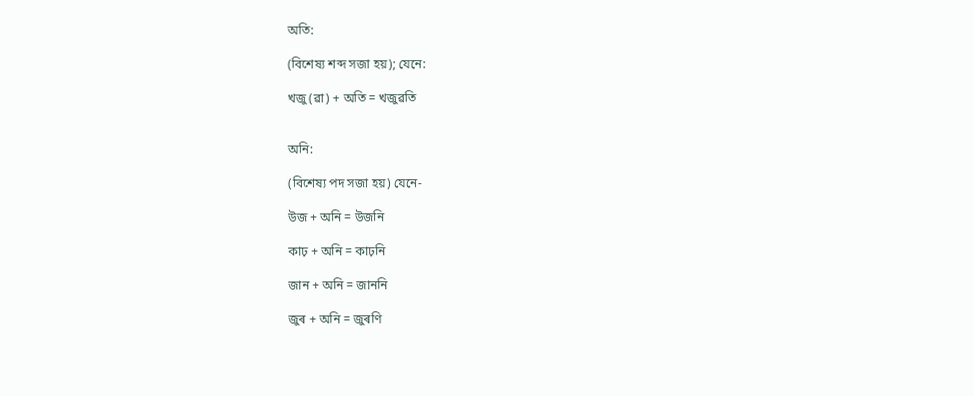অতি:

(বিশেষ্য শব্দ সজা হয়); যেনে:

খজু (ৱা) + অতি = খজুৱতি


অনি:

(বিশেষ্য পদ সজা হয়) যেনে-

উজ + অনি = উজনি

কাঢ় + অনি = কাঢ়নি

জান + অনি = জাননি

জুৰ + অনি = জুৰণি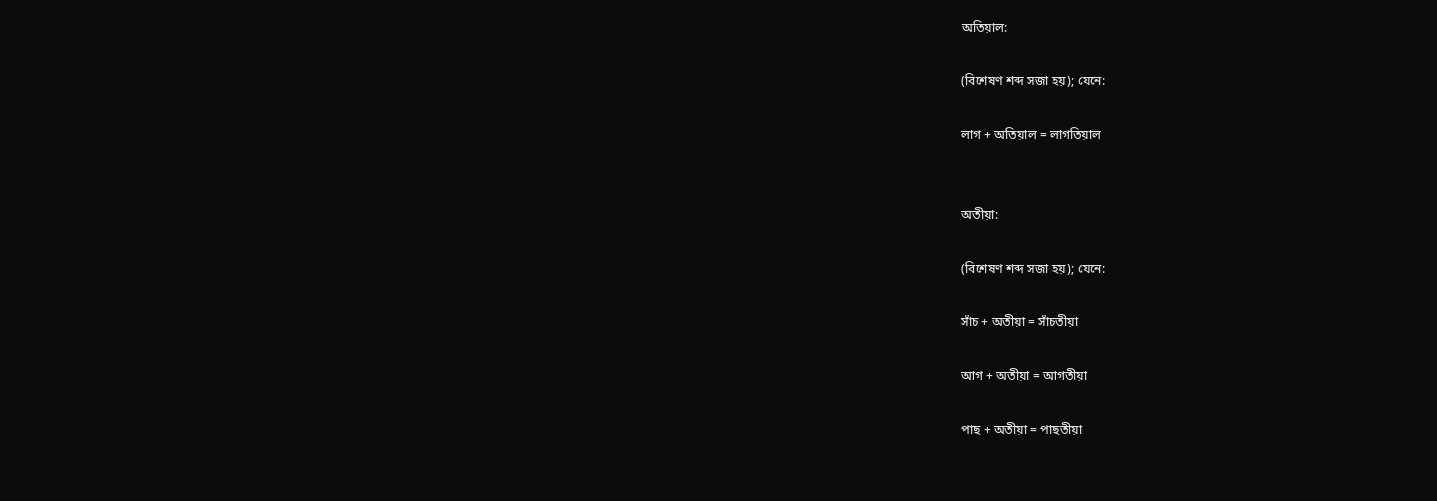অতিয়াল:

(বিশেষণ শব্দ সজা হয়); যেনে:

লাগ + অতিয়াল = লাগতিয়াল


অতীয়া:

(বিশেষণ শব্দ সজা হয়); যেনে:

সাঁচ + অতীয়া = সাঁচতীয়া

আগ + অতীয়া = আগতীয়া

পাছ + অতীয়া = পাছতীয়া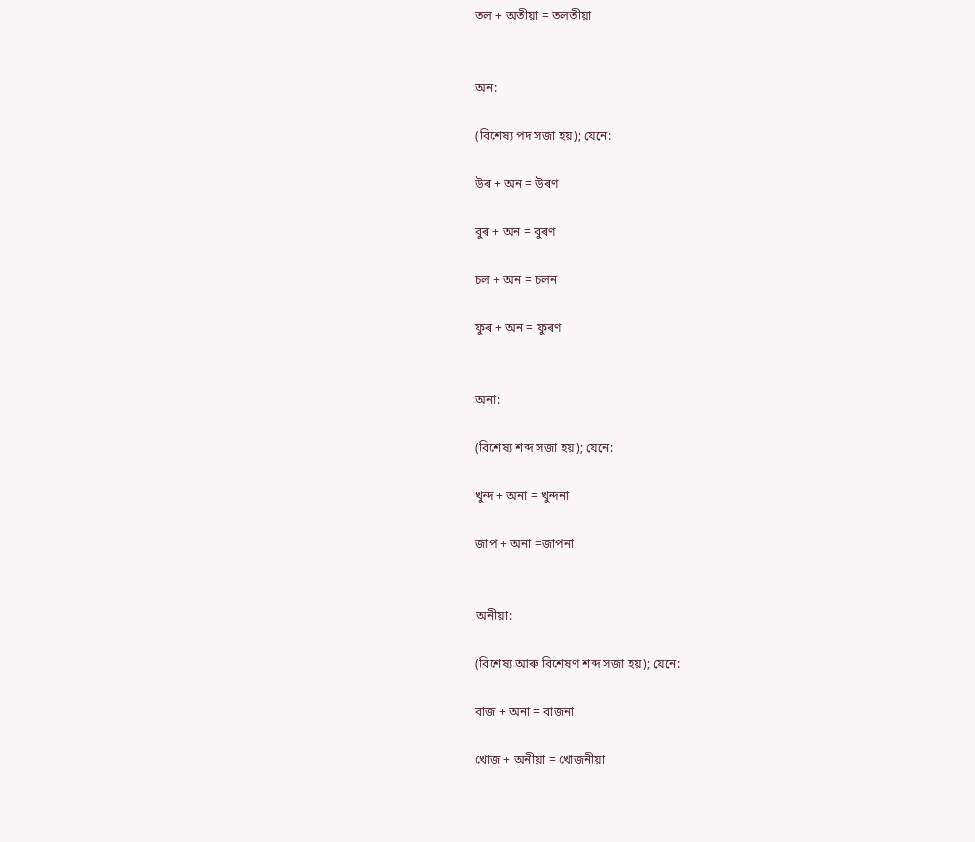তল + অতীয়া = তলতীয়া


অন:

(বিশেষ্য পদ সজা‌ হয়); যেনে:

উৰ + অন = উৰণ

বুৰ + অন = বুৰণ

চল + অন = চলন

ফুৰ ‌+ অন = ফুৰণ


অনা:

(বিশেষ্য শব্দ সজা হয়); যেনে:

খুন্দ + অনা = খুন্দনা

জাপ + অনা =জাপনা


অনীয়া:

(বিশেষ্য আৰু বিশেষণ শব্দ সজা হয়); যেনে:

বাজ + অনা = বাজনা

খোজ + অনীয়া = খোজনীয়া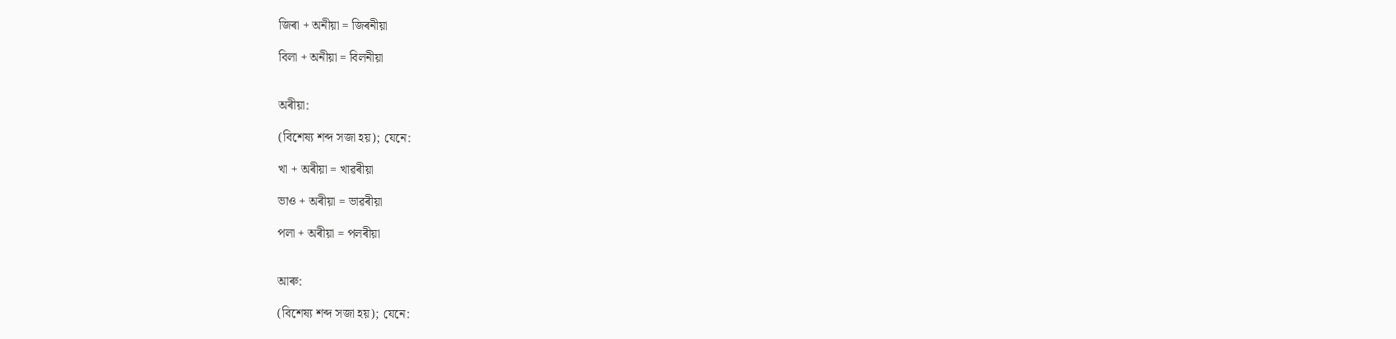জিৰা + অনীয়া‌‌ = জিৰনীয়া

বিলা + অনীয়া = বিলনীয়া


অৰীয়া:

(বিশেষ্য শব্দ সজা হয়); যেনে:

খা + অৰীয়া = খাৱৰীয়া

ভাও + অৰীয়া‌ = ভাৱৰীয়া

পলা + অৰীয়া = পলৰীয়া


আৰু:

(বিশেষ্য শব্দ সজা হয়); যেনে: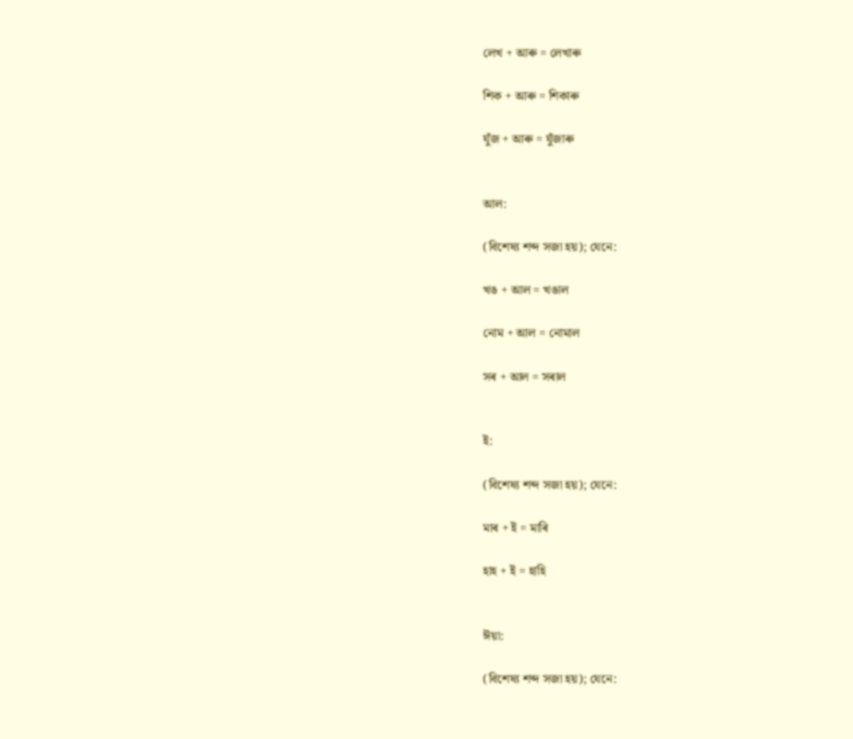লেখ + আৰু = লেখাৰু

শিক + আৰু = শিকাৰু

যুঁজ + আৰু = যুঁজাৰু


আল:

(বিশেষ্য শব্দ সজা হয়); যেনে:

খঙ + আল = খঙাল

নোম + আল = নোমাল

সৰ + আল = সৰাল


ই:

(বিশেষ্য শব্দ সজা হয়); যেনে:

মাৰ + ই = মাৰি

হাহ + ই = হাহি


ঈয়া:

(বিশেষ্য শব্দ সজা হয়); যেনে: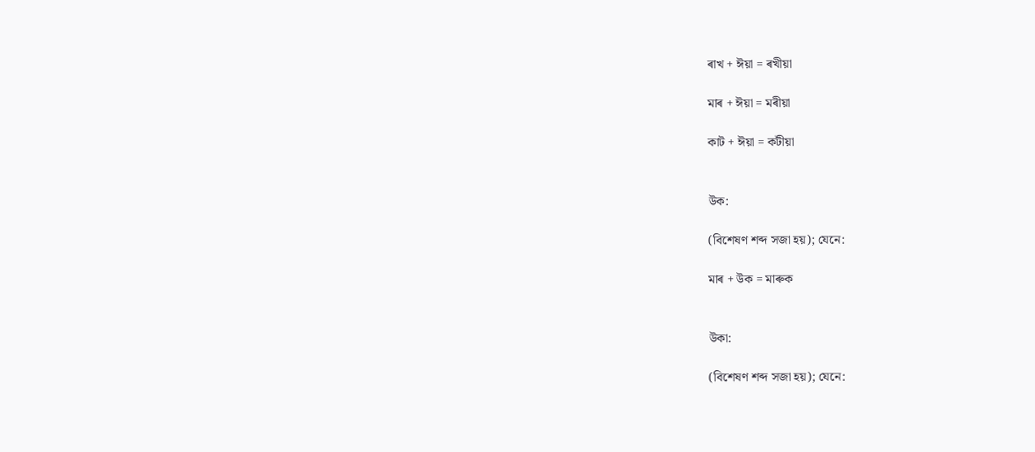ৰাখ + ঈয়া = ৰখীয়া

মাৰ‌‌ + ঈয়া = মৰীয়া

কাট + ঈয়া = কটীয়া


উক:

(বিশেষণ শব্দ সজা হয়); যেনে:

মাৰ + উক = মাৰুক


উকা:

(বিশেষণ শব্দ সজা হয়); যেনে: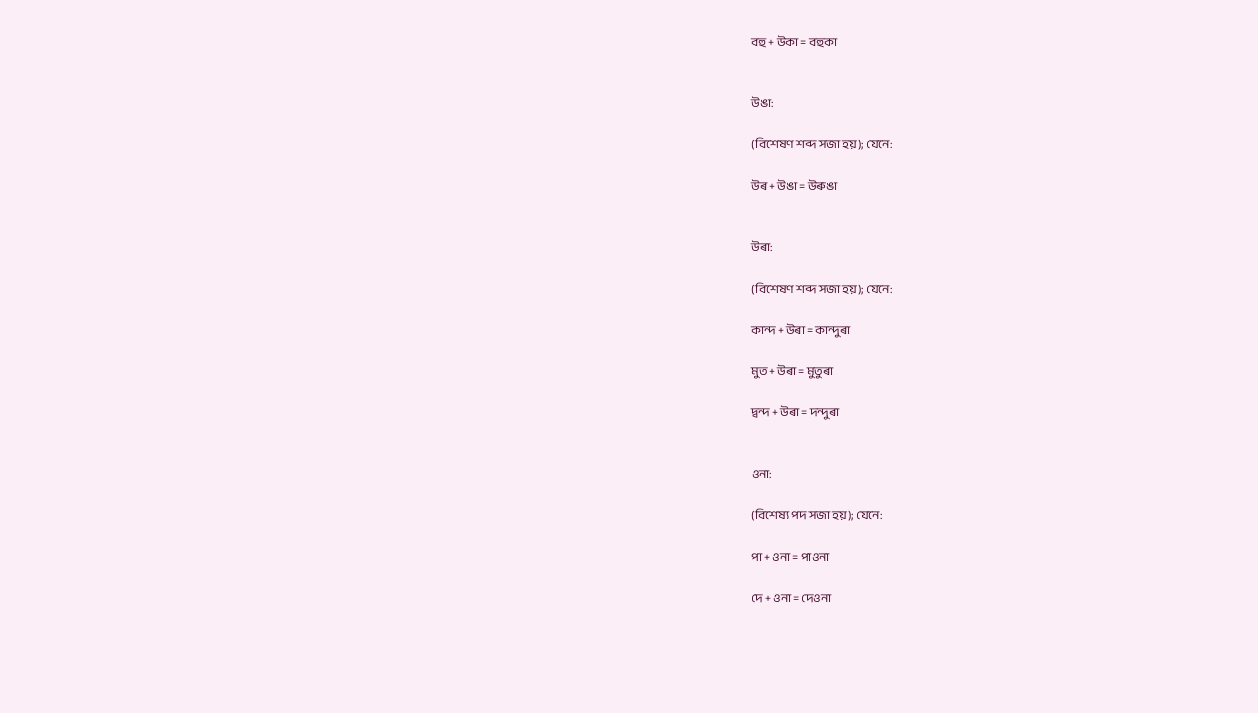বহু + উকা = বহুকা


উঙা:

(বিশেষণ শব্দ সজা হয়); যেনে:

উৰ + উঙা = উৰুঙা


উৰা:

(বিশেষণ শব্দ সজা হয়); যেনে:

কান্দ + উৰা = কান্দুৰা

মুত + উৰা = মুতুৰা

দ্বন্দ + উৰা = দন্দুৰা


ওনা:

(বিশেষ্য পদ সজা হয়); যেনে:

পা + ওনা = পাওনা

দে + ওনা = দেওনা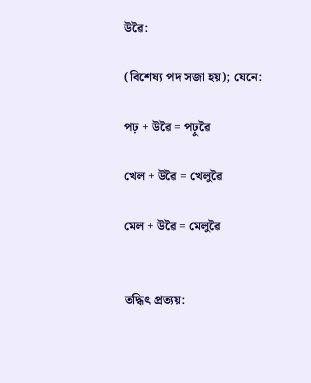উৱৈ:

(বিশেষ্য পদ সজা হয়); যেনে:

পঢ় + উৱৈ = পঢ়ুৱৈ

খেল + উৱৈ = খেলুৱৈ

মেল + উৱৈ = মেলুৱৈ


তদ্ধিৎ প্রত্যয়: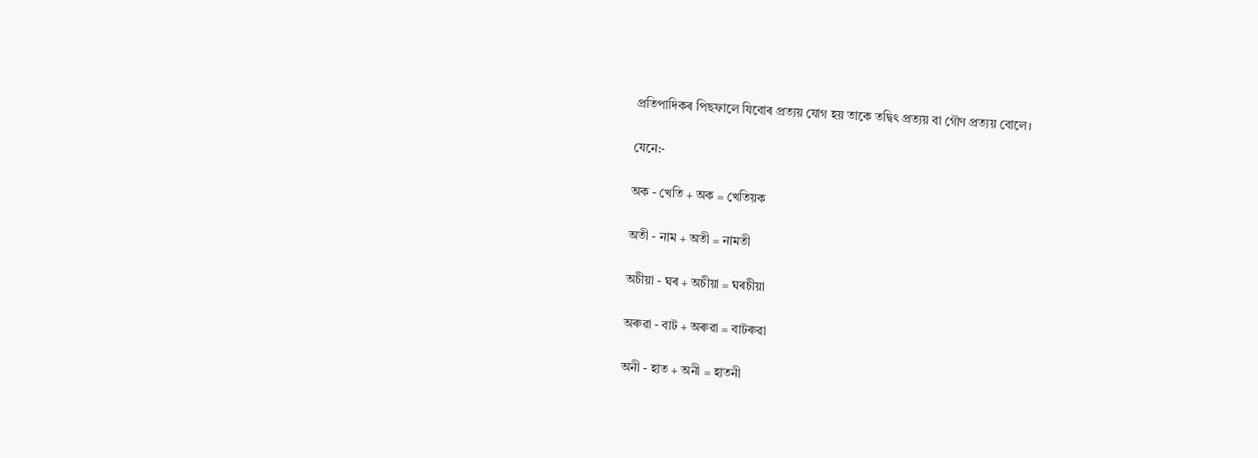প্রতিপাদিকৰ পিছফালে যিবোৰ প্রত্যয় যোগ হয় তাকে তদ্বিৎ প্রত্যয় বা গৌণ প্রত্যয় বোলে।

যেনে:-

অক - খেতি + অক = খেতিয়ক

অতী - নাম + অতী = নামতী

অচীয়া - ঘৰ + অচীয়া = ঘৰচীয়া

অৰুৱা - বাট + অৰুৱা = বাটৰুৱা

অনী - হাত + অনী = হাতনী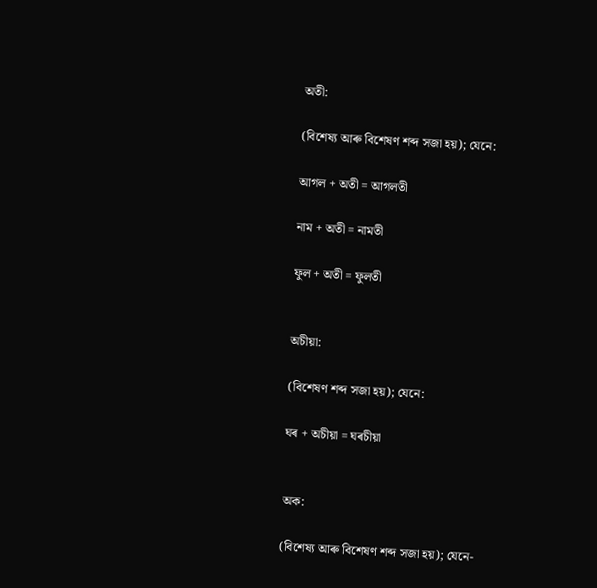অতী:

(বিশেষ্য আৰু বিশেষণ শব্দ সজা হয়); যেনে:

আগল + অতী = আগলতী

নাম + অতী = নামতী

ফুল + অতী = ফুলতী


অচীয়া:

(বিশেষণ শব্দ সজা হয়); যেনে:

ঘৰ + অচীয়া = ঘৰচীয়া


অক:

(বিশেষ্য আৰু বিশেষণ শব্দ সজা হয়); যেনে-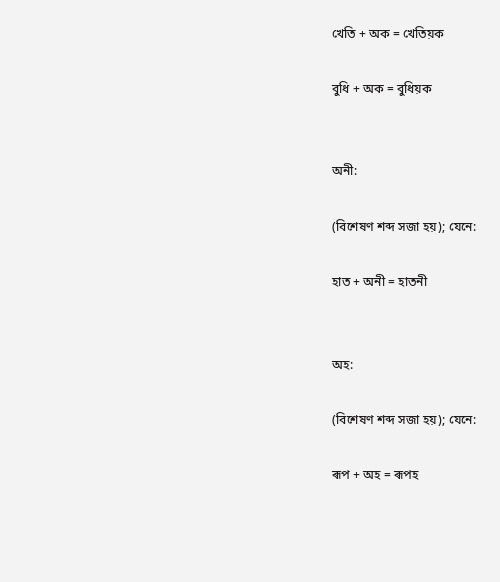খেতি + অক = খেতিয়ক

বুধি + অক = বুধিয়ক


অনী:

(বিশেষণ শব্দ সজা হয়); যেনে:

হাত + অনী = হাতনী


অহ:

(বিশেষণ শব্দ সজা হয়); যেনে:

ৰূপ + অহ = ৰূপহ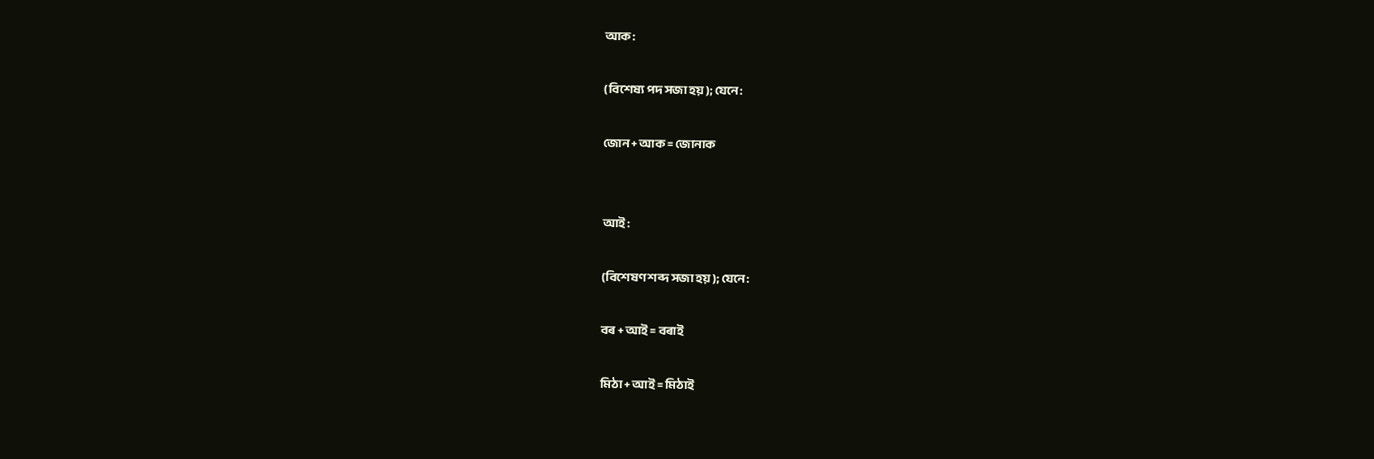আক:

(বিশেষ্য পদ সজা হয়); যেনে:

জোন + আক = জোনাক


আই:

(বিশেষণ শব্দ সজা হয়); যেনে:

বৰ + আই = বৰাই

মিঠা + আই = মিঠাই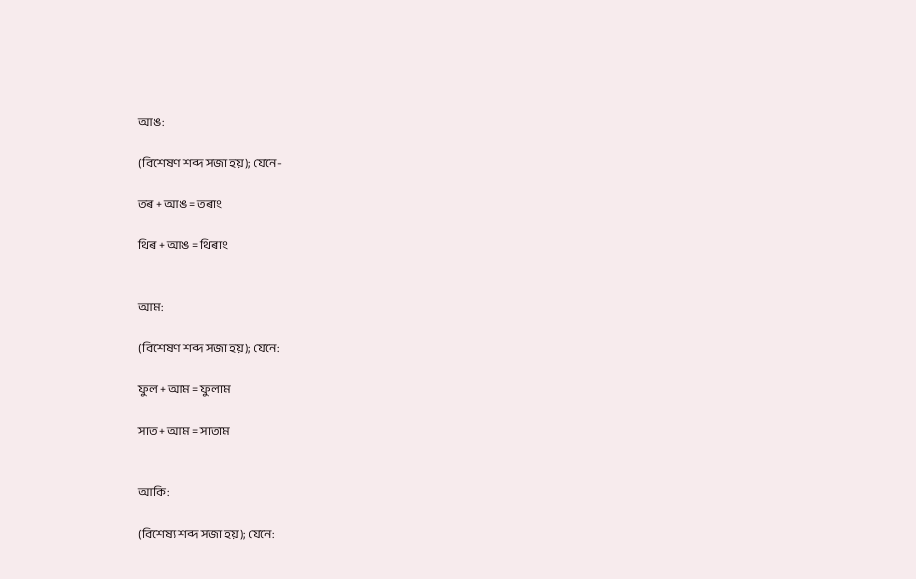আঙ:

(বিশেষণ শব্দ সজা হয়); যেনে-

তৰ + আঙ = তৰাং

থিৰ + আঙ = থিৰাং


আম:

(বিশেষণ শব্দ সজা হয়); যেনে:

ফুল + আম = ফুলাম

সাত + আম = সাতাম


আকি:

(বিশেষ্য শব্দ সজা হয়); যেনে: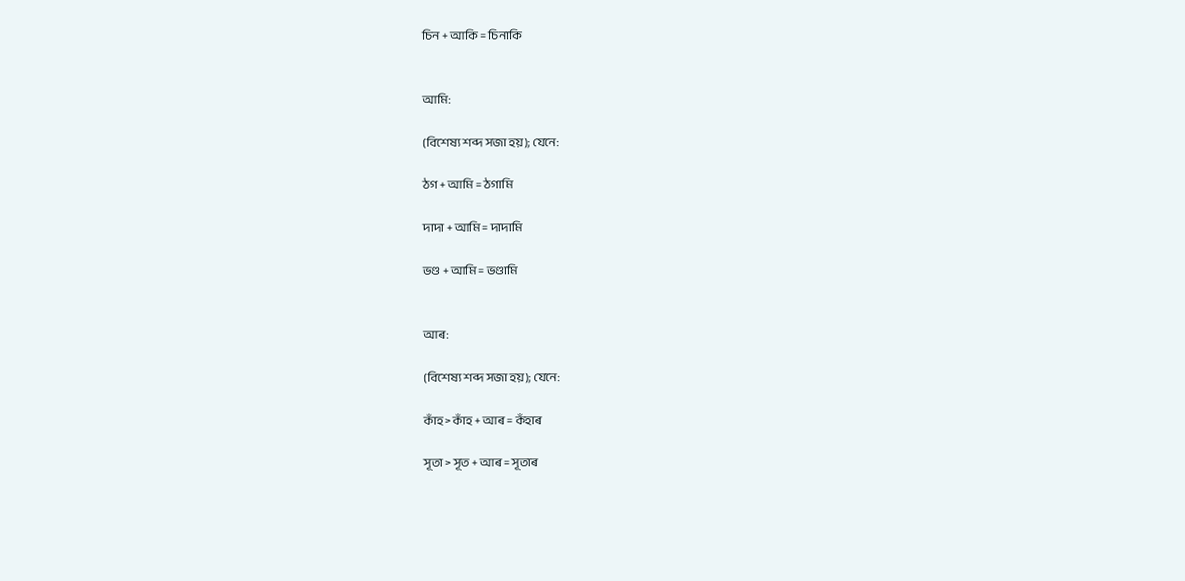চিন + আকি = চিনাকি


আমি:

(বিশেষ্য শব্দ সজা হয়); যেনে‌:

ঠগ + আমি = ঠগামি

দাদা + আমি = দাদামি

ভণ্ড + আমি = ভণ্ডামি


আৰ:

(বিশেষ্য শব্দ সজা হয়); যেনে:

কাঁহ> কাঁহ + আৰ = কঁহাৰ

সূতা > সূত + আৰ = সূতাৰ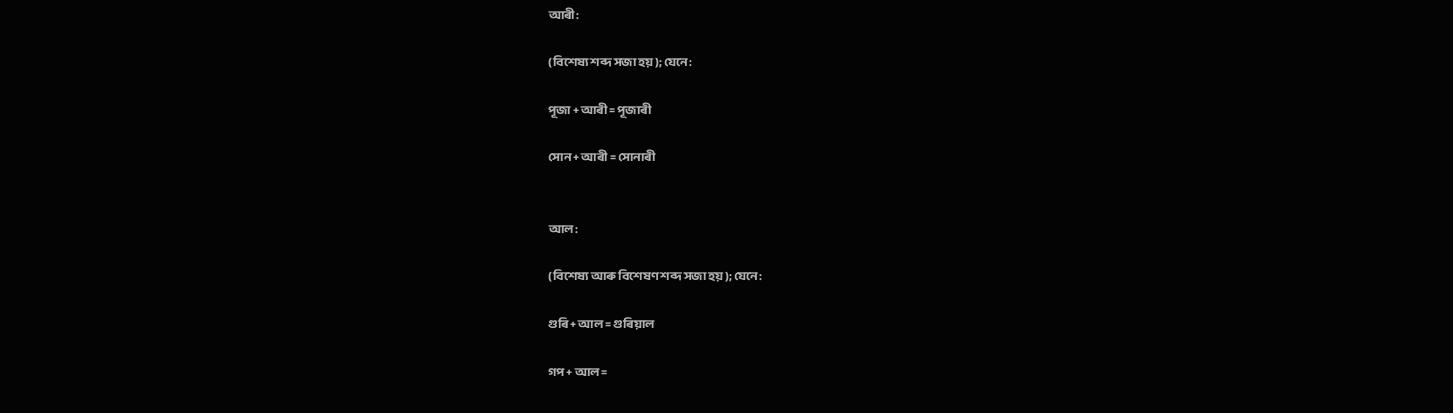আৰী:

(বিশেষ্য শব্দ সজা হয়); যেনে:

পূজা + আৰী = পূজাৰী

সোন + আৰী = সোনাৰী


আল:

(বিশেষ্য আৰু বিশেষণ শব্দ সজা হয়); যেনে:

গুৰি + আল = গুৰিয়াল

গপ + আল =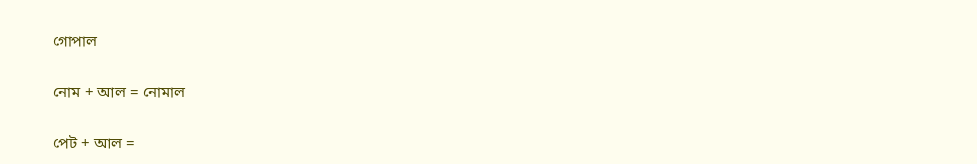গোপাল

নোম + আল = নোমাল

পেট + আল =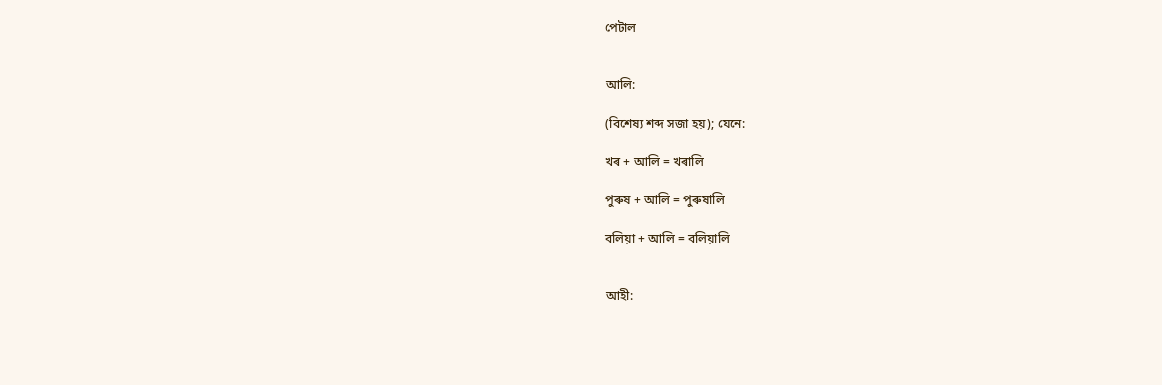পেটাল


আলি:

(বিশেষ্য শব্দ সজা হয়); যেনে:

খৰ + আলি = খৰালি

পুৰুষ + আলি = পুৰুষালি

বলিয়া + আলি = বলিয়ালি


আহী: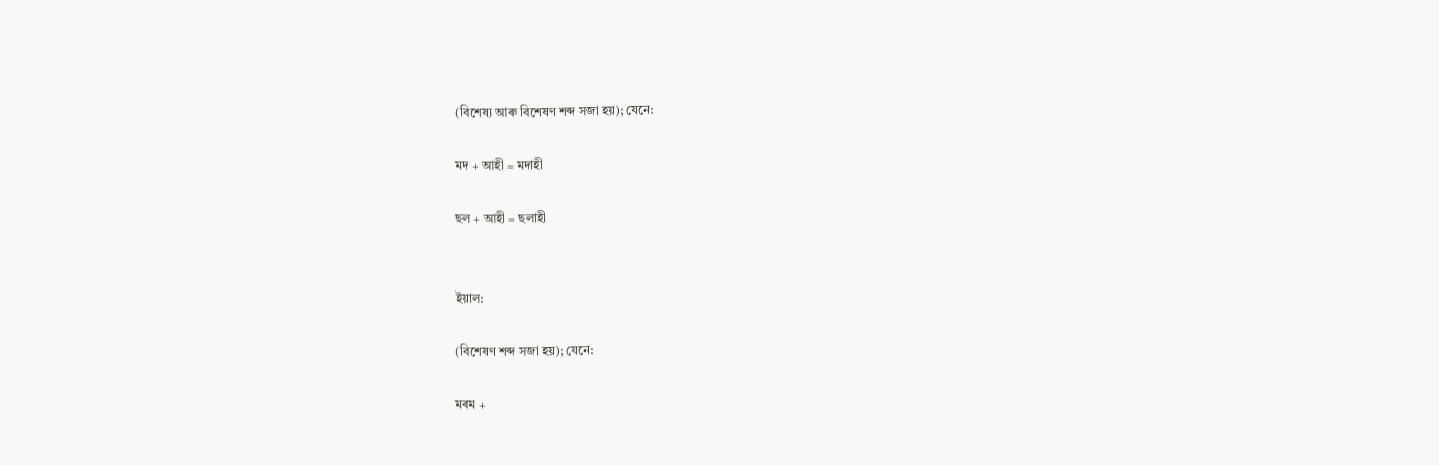(বিশেষ্য আৰু বিশেষণ শব্দ সজা হয়); যেনে:

মদ + আহী = মদাহী

ছল + আহী = ছলাহী


ইয়াল:

(বিশেষণ শব্দ সজা হয়); যেনে:

মৰম +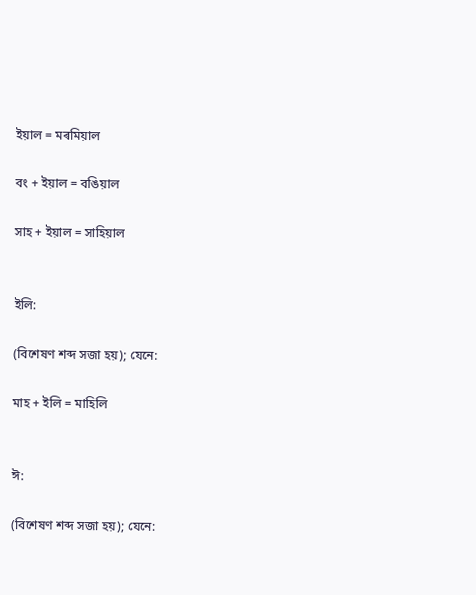ইয়াল = মৰমিয়াল

বং + ইয়াল = বঙিয়াল

সাহ + ইয়াল = সাহিয়াল


ইলি:

(বিশেষণ শব্দ সজা হয়); যেনে:

মাহ + ইলি = মাহিলি


ঈ:

(বিশেষণ শব্দ সজা হয়); যেনে: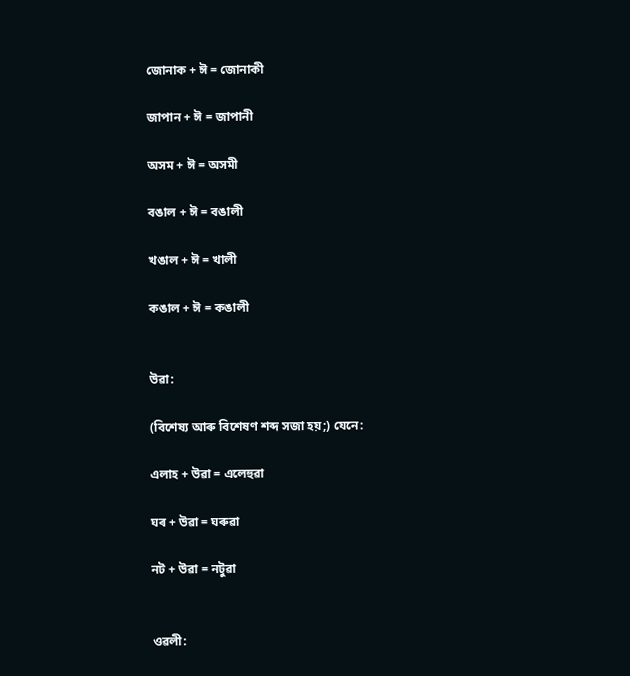জোনাক + ঈ = জোনাকী

জাপান + ঈ = জাপানী

অসম + ঈ = অসমী

বঙাল + ঈ = বঙালী

খঙাল + ঈ = খালী

কঙাল + ঈ = কঙালী


উৱা:

(বিশেষ্য আৰু বিশেষণ শব্দ সজা হয়;) যেনে:

এলাহ + উৱা = এলেহুৱা

ঘৰ + উৱা = ঘৰুৱা

নট + উৱা = নটুৱা


ওৱলী: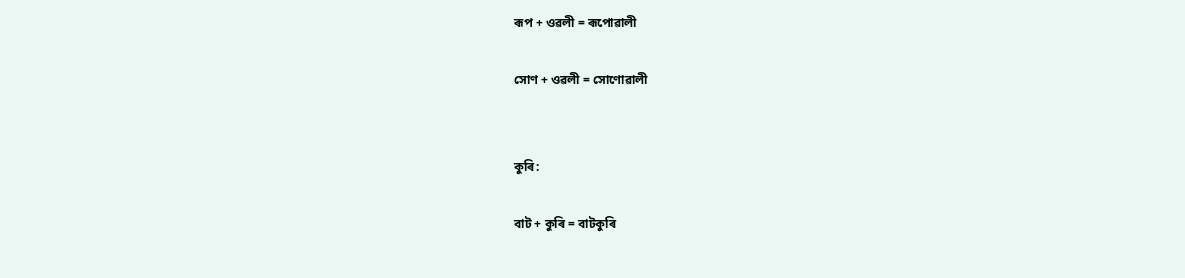ৰূপ + ওৱলী = ৰূপোৱালী

সোণ + ওৱলী = সোণোৱালী


কুৰি:

বাট + কুৰি = বাটকুৰি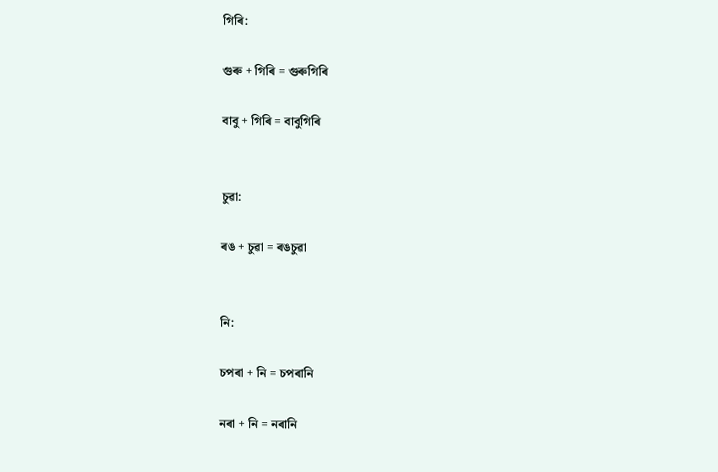গিৰি:

গুৰু‌‌ + গিৰি ‌= গুৰুগিৰি

বাবু + গিৰি = বাবুগিৰি


চুৱা:

ৰঙ + চুৱা = ৰঙচুৱা


নি:

চপৰা + নি = চপৰানি

নৰা + নি = নৰানি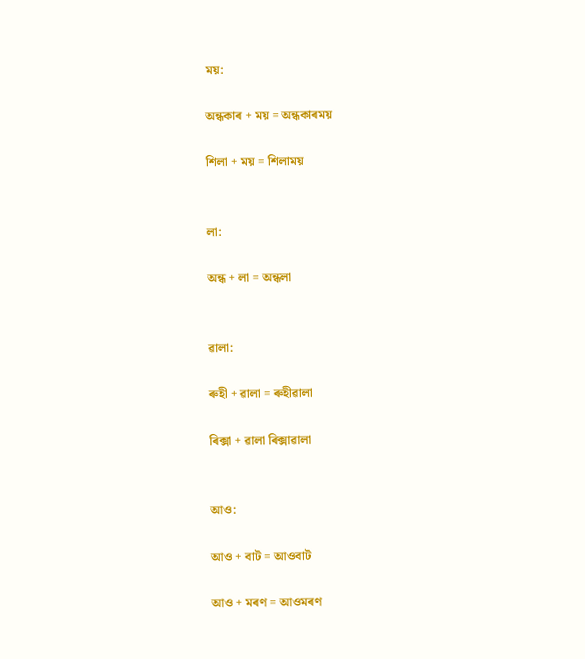ময়:

অন্ধকাৰ + ময় = অন্ধকাৰময়

শিলা + ময় = শিলাময়


লা:

অন্ধ + লা = অন্ধলা


ৱালা:

ৰুহী + ৱালা = ৰুহীৱালা

ৰিক্সা + ৱালা ৰিক্সাৱালা


আও:

আও + বাট = আওবাট

আও + মৰণ = আওমৰণ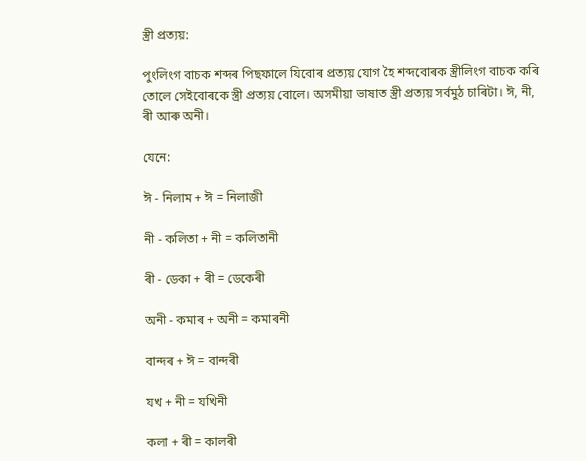স্ত্রী প্রত্যয়:

পুংলিংগ বাচক শব্দৰ পিছফালে যিবোৰ প্রত্যয় যোগ হৈ শব্দবোৰক স্ত্রীলিংগ বাচক কৰি তোলে সেইবোৰকে স্ত্রী প্রত্যয় বোলে। অসমীয়া ভাষাত স্ত্রী প্রত্যয় সর্বমুঠ চাৰিটা। ঈ, নী, ৰী আৰু অনী।

যেনে:

ঈ - নিলাম + ঈ = নিলাজী

নী - কলিতা + নী = কলিতানী

ৰী - ডেকা + ৰী = ডেকেৰী

অনী - কমাৰ + অনী = কমাৰনী

বান্দৰ + ঈ = বান্দৰী

যখ + নী = যখিনী

কলা + ৰী = কালৰী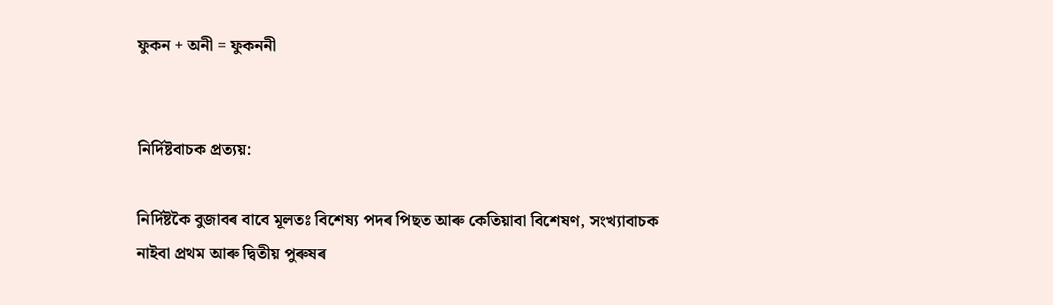ফুকন + অনী = ফুকননী


নির্দিষ্টবাচক প্রত্যয়:

নির্দিষ্টকৈ বুজাবৰ বাবে মূলতঃ বিশেষ্য পদৰ পিছত আৰু কেতিয়াবা বিশেষণ, সংখ্যাবাচক নাইবা প্রথম আৰু দ্বিতীয় পুৰুষৰ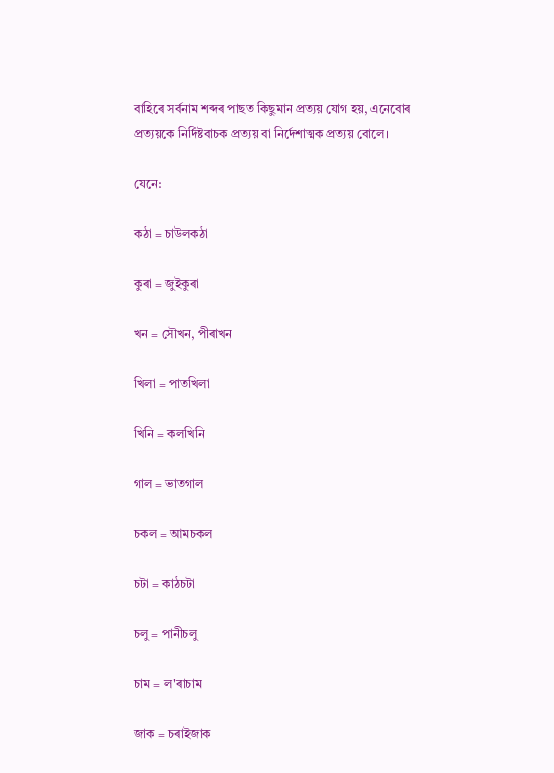বাহিৰে সৰ্বনাম শব্দৰ পাছত কিছুমান প্রত্যয় যোগ হয়, এনেবোৰ প্রত্যয়কে নির্দিষ্টবাচক প্রত্যয় বা নির্দেশাত্মক প্রত্যয় বোলে।

যেনে:

কঠা = চাউলকঠা

কুৰা = জুইকুৰা

খন = সৌখন, পীৰাখন

খিলা = পাতখিলা

খিনি = কলখিনি

গাল = ভাতগাল

চকল = আমচকল

চটা = কাঠচটা

চলু = পানীচলু

চাম = ল'ৰাচাম

জাক = চৰাইজাক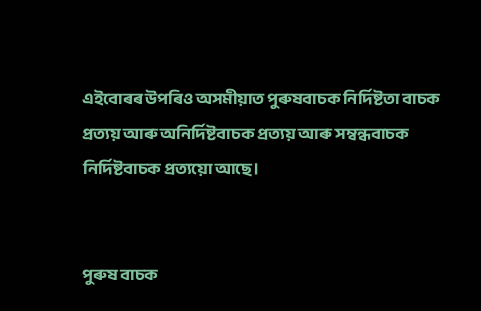এইবোৰৰ উপৰিও অসমীয়াত পুৰুষবাচক নির্দিষ্টতা বাচক প্রত্যয় আৰু অনির্দিষ্টবাচক প্রত্যয় আৰু সম্বন্ধবাচক নির্দিষ্টবাচক প্রত্যয়ো আছে।


পুৰুষ বাচক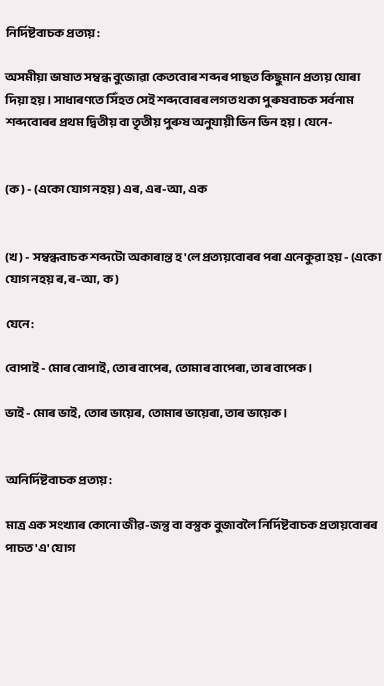নির্দিষ্টবাচক প্রত্যয়:

অসমীয়া ভাষাত সম্বন্ধ বুজোৱা কেতবোৰ শব্দৰ পাছত কিছুমান প্রত্যয় যোৰা দিয়া হয়। সাধাৰণতে সিঁহত সেই শব্দবোৰৰ লগত থকা পুৰুষবাচক সর্বনাম শব্দবোৰৰ প্ৰথম দ্বিতীয় বা তৃতীয় পুৰুষ অনুযায়ী ভিন ভিন হয়। যেনে-


(ক) - (একো যোগ নহয়) এৰ, এৰ-আ, এক


(খ) - সম্বন্ধবাচক শব্দটো অকাৰান্ত হ'লে প্রত্যয়বোৰৰ পৰা এনেকুৱা হয় - (একো যোগ নহয় ৰ,ৰ-আ, ক)

যেনে:

বোপাই - মোৰ বোপাই, তোৰ বাপেৰ, তোমাৰ বাপেৰা, তাৰ বাপেক।

ভাই - মোৰ ভাই, তোৰ ভায়েৰ, তোমাৰ ভায়েৰা, তাৰ ভায়েক।


অনির্দিষ্টবাচক প্রত্যয়:

মাত্র এক সংখ্যাৰ কোনো জীৱ-জন্তু বা বস্তুক বুজাবলৈ নির্দিষ্টবাচক প্রতায়বোৰৰ পাচত 'এ' যোগ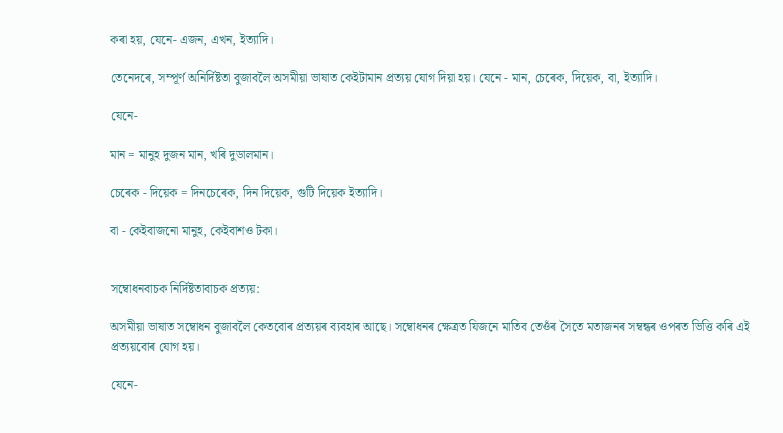কৰা হয়, যেনে- এজন, এখন, ইত্যাদি।

তেনেদৰে, সম্পূর্ণ অনির্দিষ্টতা বুজাবলৈ অসমীয়া ভাষাত কেইটামান প্রত্যয় যোগ দিয়া হয়। যেনে - মান, চেৰেক, দিয়েক, বা, ইত্যাদি।

যেনে-

মান = মানুহ দুজন মান, খৰি দুডালমান।

চেৰেক - দিয়েক = দিনচেৰেক, দিন দিয়েক, গুটি দিয়েক ইত্যাদি।

বা - কেইবাজনো মানুহ, কেইবাশও টকা।


সম্বোধনবাচক নির্দিষ্টতাবাচক প্রত্যয়:

অসমীয়া ভাষাত সম্বোধন বুজাবলৈ কেতবোৰ প্রত্যয়ৰ ব্যবহাৰ আছে। সম্বোধনৰ ক্ষেত্ৰত যিজনে মাতিব তেওঁৰ সৈতে মতাজনৰ সম্বন্ধৰ ওপৰত ভিত্তি কৰি এই প্রত্যয়বোৰ যোগ হয়।

যেনে-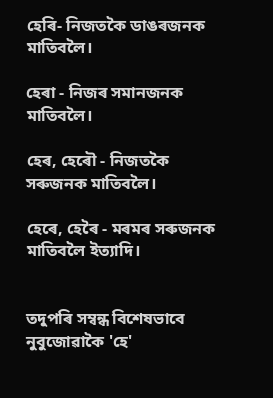হেৰি- নিজতকৈ ডাঙৰজনক মাতিবলৈ।

হেৰা - নিজৰ সমানজনক মাতিবলৈ।

হেৰ, হেৰৌ - নিজতকৈ সৰুজনক মাতিবলৈ।

হেৰে, হেৰৈ - মৰমৰ সৰুজনক মাতিবলৈ ইত্যাদি।


তদুপৰি সম্বন্ধ বিশেষভাবে নুবুজোৱাকৈ 'হে'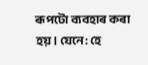ৰূপটো ব্যবহাৰ কৰা হয়। যেনে: হে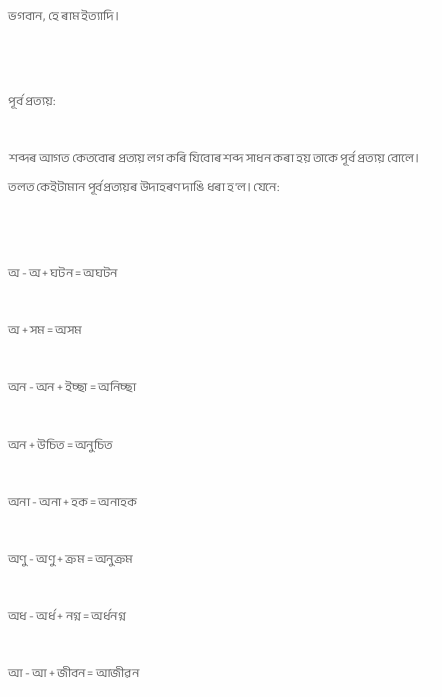ভগবান, হে ৰাম ইত্যাদি।


পূর্ব প্রত্যয়:

শব্দৰ আগত কেতবোৰ প্রত্যয় লগ কৰি যিবোৰ শব্দ সাধন কৰা হয় তাকে পূর্ব প্রত্যয় বোলে। তলত কেইটামান পূৰ্বপ্ৰত্যয়ৰ উদাহৰণ দাঙি ধৰা হ'ল। যেনে:


অ - অ + ঘটন = অঘটন

অ + সম = অসম

অন - অন + ইচ্ছা = অনিচ্ছা

অন + উচিত = অনুচিত

অনা - অনা + হক = অনাহক

অণু - অণু + ক্রম = অনুক্রম

অধ - অর্ধ + নগ্ন = অর্ধনগ্ন

আ - আ + জীবন = আজীৱন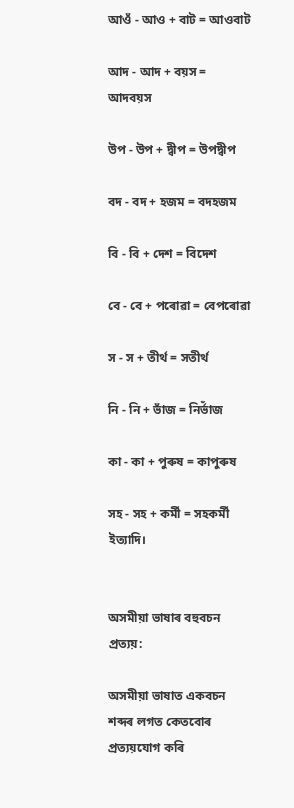আওঁ - আও + বাট = আওবাট

আদ - আদ + বয়স = আদবয়স

উপ - উপ + দ্বীপ = উপদ্বীপ

বদ - বদ + হজম = বদহজম

বি - বি + দেশ = বিদেশ

বে - বে + পৰোৱা = বেপৰোৱা

স - স + তীর্থ = সতীর্থ

নি - নি + ভাঁজ = নির্ভাঁজ

কা - কা + পুৰুষ = কাপুৰুষ

সহ - সহ + কর্মী = সহকর্মী ইত্যাদি।


অসমীয়া ভাষাৰ বহুবচন প্রত্যয়:

অসমীয়া ভাষাত একবচন শব্দৰ লগত কেতবোৰ প্রত্যয়যোগ কৰি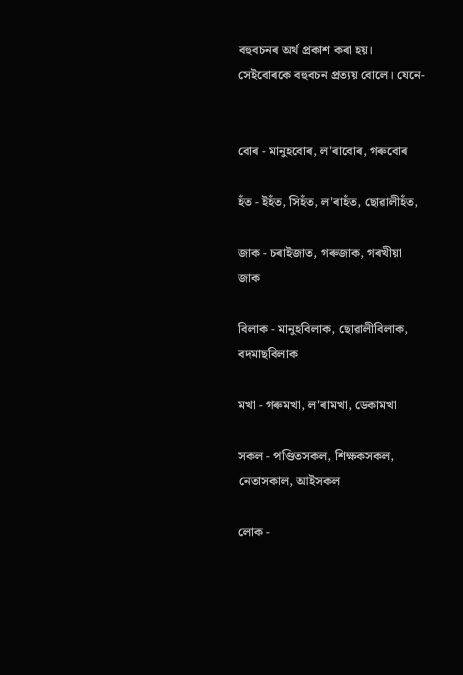বহুবচনৰ অৰ্থ প্রকাশ কৰা হয়। সেইবোৰকে বহুবচন প্রত্যয় বোলে। যেনে-


বোৰ - মানুহবোৰ, ল'ৰাবোৰ, গৰুবোৰ

হঁত - ইহঁত, সিহঁত, ল'ৰাহঁত, ছোৱালীহঁত,

জাক - চৰাইজাত, গৰুজাক, গৰখীয়া জাক

বিলাক - মানুহবিলাক, ছোৱালীবিলাক, বদমাছবিলাক

মখা - গৰুমখা, ল'ৰামখা, ডেকামখা

সকল - পণ্ডিতসকল, শিক্ষকসকল, নেতাসকাল, আইসকল

লোক -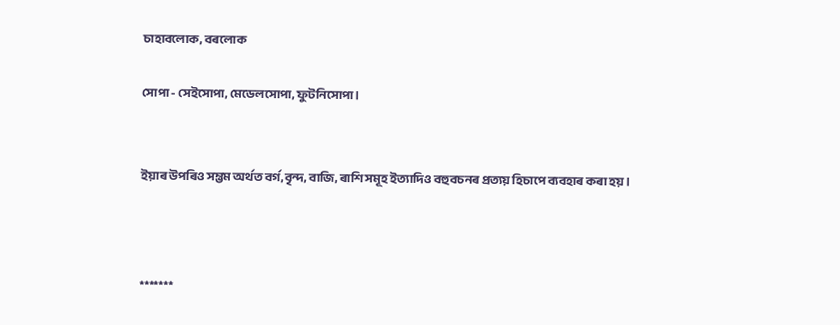চাহাবলোক, বৰলোক

সোপা - সেইসোপা, মেডেলসোপা, ফুটনিসোপা।


ইয়াৰ উপৰিও সম্ভম অৰ্থত বর্গ,বৃন্দ, বাজি, ৰাশি সমূহ ইত্যাদিও বহুবচনৰ প্রত্যয় হিচাপে ব্যবহাৰ কৰা হয়।



*******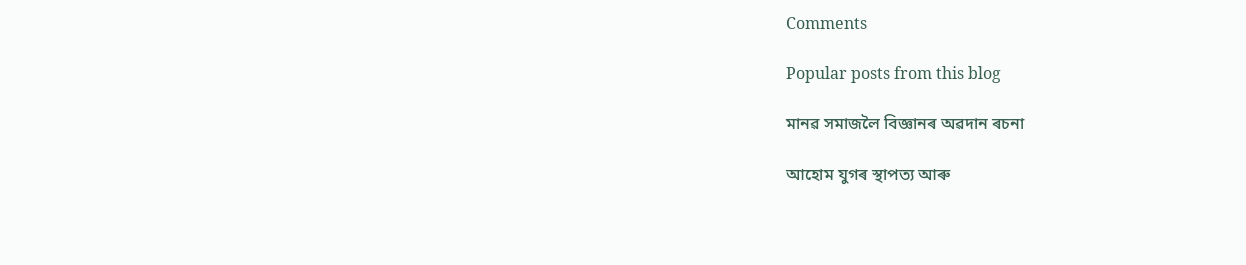Comments

Popular posts from this blog

মানৱ সমাজলৈ বিজ্ঞানৰ অৱদান ৰচনা‌

আহোম যুগৰ স্থাপত্য আৰু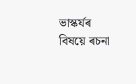ভাস্কর্যৰ বিষয়ে ৰচনা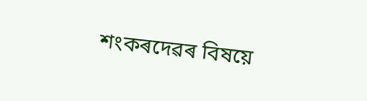শংকৰদেৱৰ বিষয়ে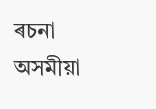ৰচনা অসমীয়া